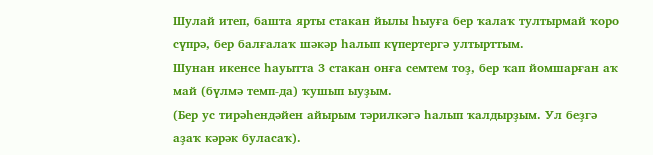Шулай итеп, башта ярты стакан йылы һыуға бер ҡалаҡ тултырмай ҡоро сүпрә, бер балғалаҡ шәкәр һалып күпертергә ултырттым.
Шунан икенсе һауытта 3 стакан онға семтем тоҙ, бер ҡап йомшарған аҡ май (бүлмә темп-да) ҡушып ыуҙым.
(Бер ус тирәһендәйен айырым тәрилкәгә һалып ҡалдырҙым. Ул беҙгә аҙаҡ кәрәк буласаҡ).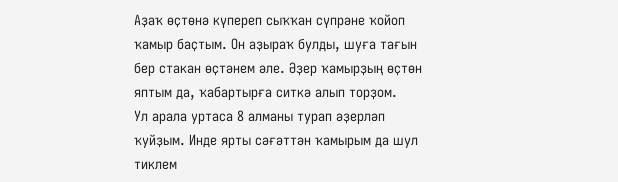Аҙаҡ өҫтөнә күпереп сыҡҡан сүпрәне ҡойоп ҡамыр баҫтым. Он аҙыраҡ булды, шуға тағын бер стакан өҫтәнем әле. Әҙер ҡамырҙың өҫтөн яптым да, ҡабартырға ситкә алып торҙом.
Ул арала уртаса 8 алманы турап әҙерләп ҡуйҙым. Инде ярты сәғәттән ҡамырым да шул тиклем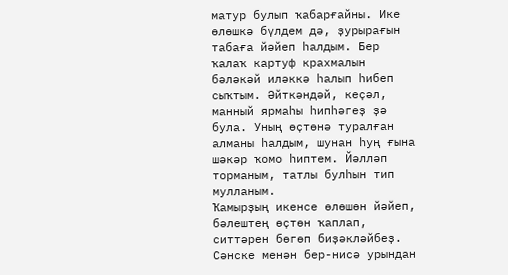матур булып ҡабарғайны. Ике өлөшкә бүлдем дә, ҙурырағын табаға йәйеп һалдым. Бер ҡалаҡ картуф крахмалын бәләкәй иләккә һалып һибеп сыҡтым. Әйткәндәй, кеҫәл, манный ярмаһы һипһәгеҙ ҙә була. Уның өҫтөнә туралған алманы һалдым, шунан һуң ғына шәкәр ҡомо һиптем. Йәлләп торманым, татлы булһын тип мулланым.
Ҡамырҙың икенсе өлөшөн йәйеп, бәлештең өҫтөн ҡаплап, ситтәрен бөгөп биҙәкләйбеҙ. Сәнске менән бер-нисә урындан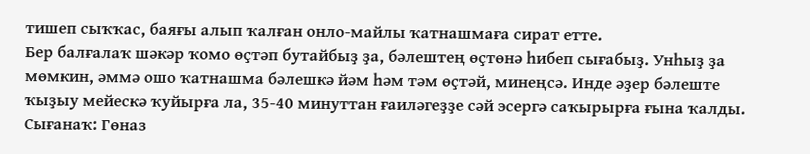тишеп сыҡҡас, баяғы алып ҡалған онло-майлы ҡатнашмаға сират етте.
Бер балғалаҡ шәкәр ҡомо өҫтәп бутайбыҙ ҙа, бәлештең өҫтөнә һибеп сығабыҙ. Унһыҙ ҙа мөмкин, әммә ошо ҡатнашма бәлешкә йәм һәм тәм өҫтәй, минеңсә. Инде әҙер бәлеште ҡыҙыу мейескә ҡуйырға ла, 35-40 минуттан ғаиләгеҙҙе сәй эсергә саҡырырға ғына ҡалды.
Сығанаҡ: Гөназ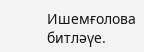Ишемғолова битләүе.